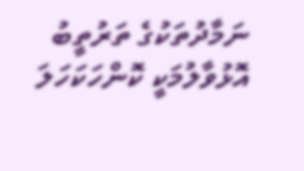ނަމާދުތަކުގެ ތަރުތީބު އޮޅުވާލުމަކީ ކޮންހަކަހަލަ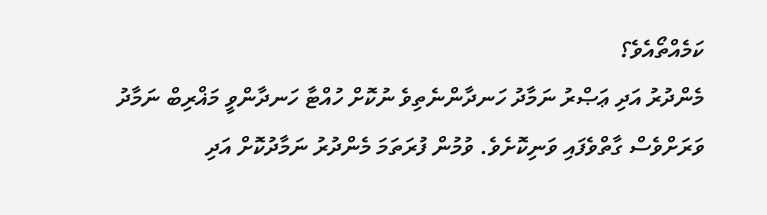ކަމެއްތޯއެވެ؟
މެންދުރު އަދި ޢަޞްރު ނަމާދު ހަނދާންނެތިވެ ނުކޮށް ހުއްޓާ ހަނދާންވީ މަޣްރިބް ނަމާދު ވަރަށްވެސް ގާތްވެފައި ވަނިކޮށެވެ. ވުމުން ފުރަތަމަ މެންދުރު ނަމާދުކޮށް އަދި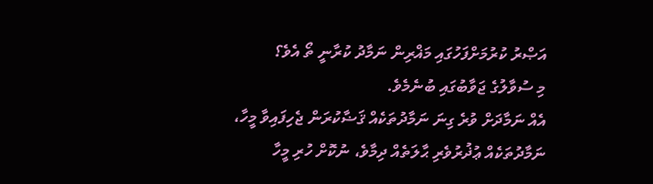އަޞްރު ކުރުމަށްފަހުގައި މަޣްރިން ނަމާދު ކުރާނީ ތޯ އެވެ؟
މި ސުވާލުގެ ޖަވާބުގައި ބުނެމެވެ.
އެއް ނަމާދަށް ވުރެ ގިނަ ނަމާދުތަކެއް ޤަޟާކުރަން ޖެހިފައިވާ މީހާ، ނަމާދުތަކެއް ޢުޛުރުވެރި ޙާލަތެއް ދިމާވެ، ނުކޮށް ހުރި މީހާ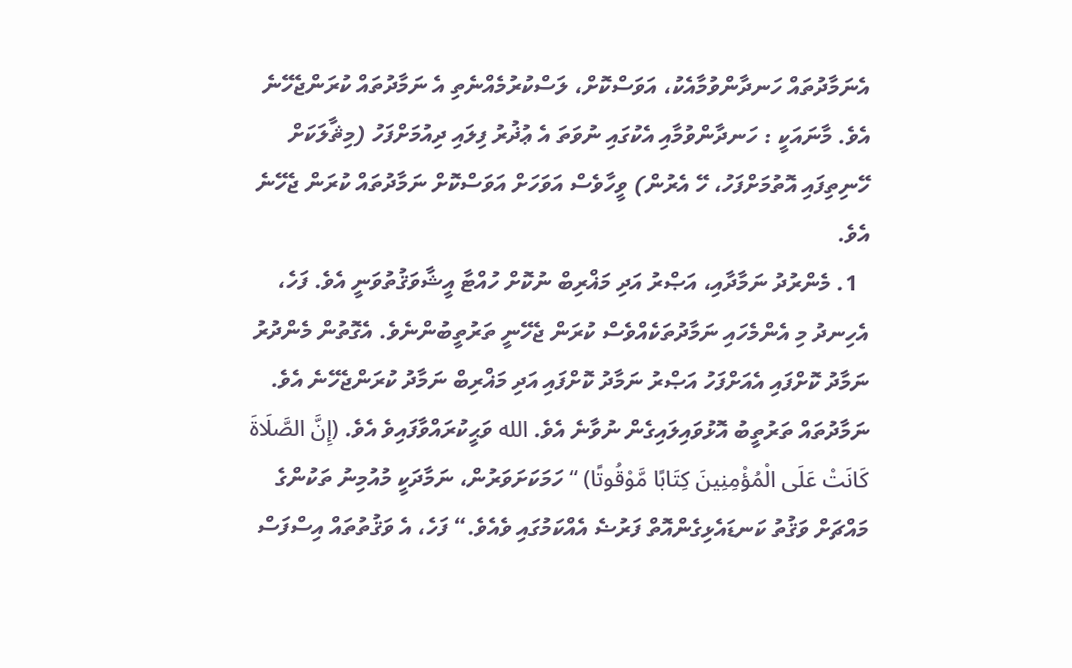އެނަމާދުތައް ހަނދާންވުމާއެކު، އަވަސްކޮށް، ލަސްކުރުމެއްނެތި އެ ނަމާދުތައް ކުރަންޖެހޭނެ އެވެ. މާނައަކީ : ހަނދާންވުމާއި އެކުގައި ނުވަތަ އެ ޢުޛުރު ފިލައި ދިއުމަށްފަހު (މިޘާލަކަށް ހޭނިތިފައި އޮތުމަށްފަހު، ހޭ އެރުން) ވީހާވެސް އަވަހަށް އަވަސްކޮށް ނަމާދުތައް ކުރަން ޖެހޭނެ އެވެ.
  1. މެންރުދު ނަމާދާއި، އަޞްރު އަދި މަޣްރިބް ނުކޮށް ހުއްޓާ އީޝާވަޤުތުވަނީ އެވެ. ފަހެ، އެހިނދު މި އެންމެހައި ނަމާދުތަކެއްވެސް ކުރަން ޖެހޭނީ ތަރުތީބުންނެވެ. އެގޮތުން މެންދުރު ނަމާދު ކޮށްފައި އެއަށްފަހު އަޞްރު ނަމާދު ކޮށްފައި އަދި މަޣްރިބް ނަމާދު ކުރަންޖެހޭނެ އެވެ. ނަމާދުތައް ތަރުތީބު އޮޅުވައިލައިގެން ނުވާނެ އެވެ. الله ވަޙީކުރައްވާފައިވެ އެވެ. (إِنَّ الصَّلَاةَ كَانَتْ عَلَى الْمُؤْمِنِينَ كِتَابًا مَّوْقُوتًا) “ ހަމަކަށަވަރުން، ނަމާދަކީ މުއުމިނު ތަކުންގެ މައްޗަށް ވަޤުތު ކަނޑައެޅިގެންއޮތް ފަރުޟެ އެއްކަމުގައި ވެއެވެ.“ ފަހެ، އެ ވަޤުތުތައް އިސްފަސް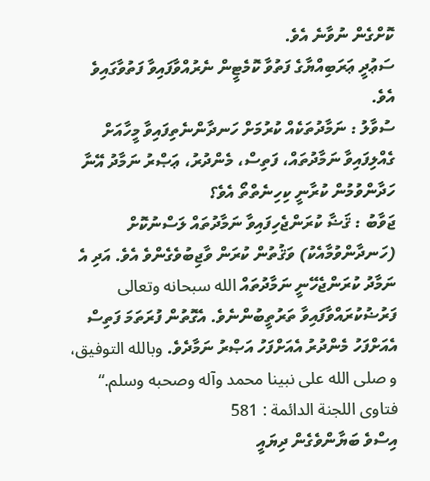ކޮށްގެން ނުވާނެ އެވެ.
ސަޢުދީ ޢަރަބިއްޔާގެ ފަތުވާ ކޮމެޓީން ނެރުއްވާފައިވާ ފަތުވާގައިވެ އެވެ.
ސުވާލު : ނަމާދުތަކެއް ކުރުމަށް ހަނދާންނެތިފައިވާ މީހާއަށް ގެއްލިފައިވާ ނަމާދުތައް، ފަތިސް، މެންދުރު، ޢަޞްރު ނަމާދު އޭނާ ހަދާންވުމުން ކުރާނީ ކިހިނެތްތޯ އެވެ؟
ޖަވާބު : ޤަޟާ ކުރަންޖެހިފައިވާ ނަމާދުތައް ލަސްނުކޮށް (ހަނދާންވުމާއެކު) ވަޤުތުން ކުރަން ވާޖިބުވެގެންވެ އެވެ. އަދި އެ ނަމާދު ކުރަންޖެހޭނީ ނަމާދުތައް الله سبحانه وتعالى ފަރުޟުކުރައްވާފައިވާ ތަރުތީބުންނެވެ. އެގޮތުން ފުރަތަމަ ފަތިސް އެއަށްފަހު މެންދުރު އެއަށްފަހު އަޞްރު ނަމާދެވެ. وبالله التوفيق، و صلى الله على نبينا محمد وآله وصحبه وسلم.“ فتاوى اللجنة الدائمة : 581
އިސްވެ ބަޔާންވެގެން ދިޔައީ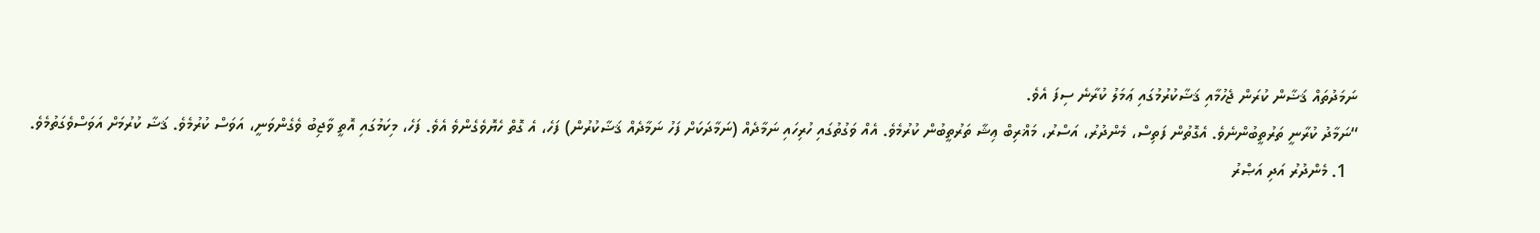ނަމަދުތައް ޤަޟާން ކުރަން ޖެހުމާއި ޤަޟާކުރުމުގައި ޢަމަލު ކުރާނެ ސިފަ އެވެ.
“ނަމާދު ކުރާނީ ތަރުތީބުންނެވެ. އެގޮތުން ފަތިސް، މެންދުރު، އަސްރު، މަޣްރިބް ޢިޝާ ތަރުތީބުން ކުރުމެވެ. އެއް ވަގުތުގައި ހުރިހައި ނަމާދެއް (ނަމާދަކަށް ފަހު ނަމާދެއް ޤަޟާކުރުން) ފަހެ، އެ ގޮތް ހެޔޮވެގެންވެ އެވެ. ފަހެ، މިކަމުގައި އޮތީ ވާޖިބު ވެގެންވަނީ، އަވަސް ކުރުމެވެ. ޤަޟާ ކުރުމަށް އަވަސްވެގަތުމެވެ.
  1. މެންދުރު އަދި އަޞްރު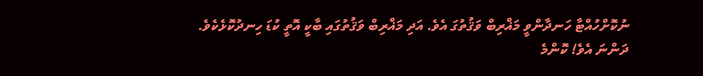ނުކޮށްހުއްޓާ ހަނދާންވީ މަޣްރިބް ވަޤުތުގަ އެވެ. އަދި މަޣްރިބް ވަޤުތުގައި ބާކީ އޮތީ ކުޑަ ހިނދުކޮޅެކެވެ.
ދަންނަ އެވެ! ކޮންމެ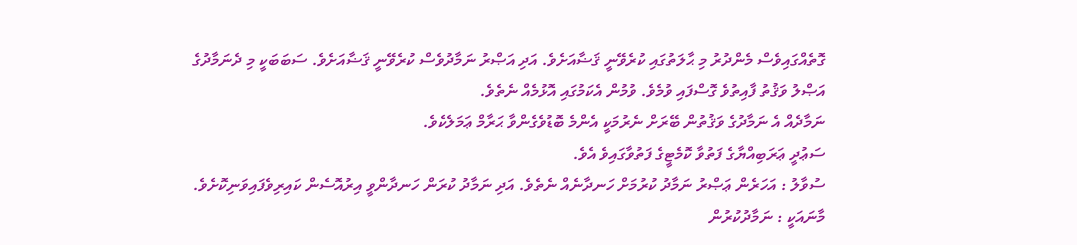ގޮތެއްގައިވެސް މެންދުރު މި ޙާލަތުގައި ކުރެވޭނީ ޤަޟާއަށެވެ. އަދި އަޞްރު ނަމާދުވެސް ކުރެވޭނީ ޤަޟާއަށެވެ. ސަބަބަކީ މި ދެނަމާދުގެ އަޞްލު ވަޤުތު ފާއިތުވެ ގޮސްފައި ވުމެވެ. ވުމުން އެކަމުގައި އޮޅުމެއް ނެތެވެ.
ނަމާދެއް އެ ނަމާދުގެ ވަޤުތުން ބޭރަށް ނެރުމަކީ އެންމެ ބޮޑުވެގެންވާ ޙަރާމް ޢަމަލެކެވެ.
ސަޢުދީ ޢަރަބިއްޔާގެ ފަތުވާ ކޮމެޓީގެ ފަތުވާގައިވެ އެވެ.
ސުވާލު : އަހަރެން ޢަޞްރު ނަމާދު ކުރުމަށް ހަނދާނެއް ނެތެވެ. އަދި ނަމާދު ކުރަން ހަނދާންވީ އިރުއޮސެން ކައިރިވެފައިވަނިކޮށެވެ. މާނައަކީ : ނަމާދުކުރުން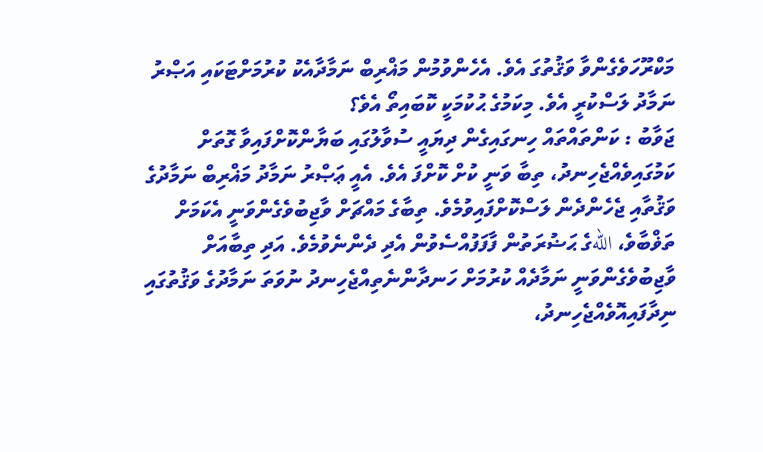މަކްރޫހަވެގެންވާ ވަޤުތުގަ އެވެ. އެހެންވުމުން މަޣްރިބް ނަމާދާއެކު ކުރުމަށްޓަކައި އަޞްރު ނަމާދު ލަސްކުރީ އެވެ. މިކަމުގެ ޙުކުމަކީ ކޮބައިތޯ އެވެ؟
ޖަވާބު : ކަންތައްތައް ހިނގައިގެން ދިޔައީ ސުވާލުގައި ބަޔާންކޮށްފައިވާ ގޮތަށް ކަމުގައިވެއްޖެހިނދު، ތިބާ ވަނީ ކުށް ކޮށްފަ އެވެ. އެއީ ޢަޞްރު ނަމާދު މަޣްރިބް ނަމާދުގެ ވަޤުތާއި ޖެހެންދެން ލަސްކޮށްފައިވުމެވެ. ތިބާގެ މައްޗަށް ވާޖިބުވެގެންވަނީ އެކަމަށް ތަޥްބާވެ، اللهގެ ޙަޟުރަތުން ފާފަފުއްސެވުން އެދި ދެންނެވުމެވެ. އަދި ތިބާއަށް ވާޖިބުވެގެންވަނީ ނަމާދެއް ކުރުމަށް ހަނދާންނެތިއްޖެހިނދު ނުވަތަ ނަމާދުގެ ވަޤުތުގައި ނިދާފައިއޮވެއްޖެހިނދު،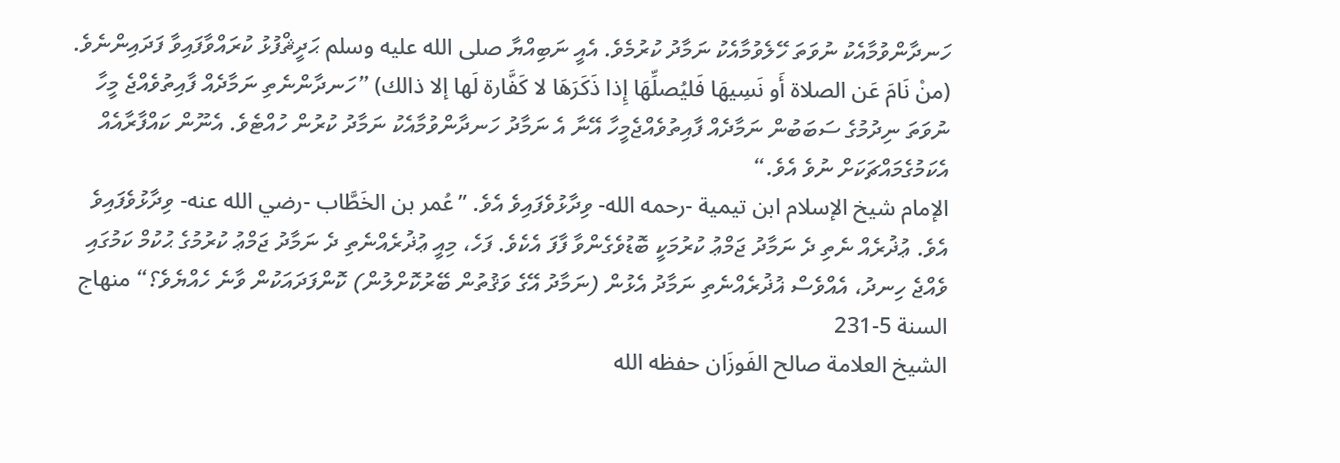ހަނދާންވުމާއެކު ނުވަތަ ހޭލެވުމާއެކު ނަމާދު ކުރުމެވެ. އެއީ ނަބިއްޔާ صلى الله عليه وسلم ޙަދީޘްފުޅު ކުރައްވާފައިވާ ފަދައިންނެވެ. (منْ نَامَ عَن الصلاة أَو نَسِيهَا فَليُصلِّهَا إِذا ذَكَرَهَا لا كَفَّارة لَها إلا ذالك) ”ހަނދާންނެތި ނަމާދެއް ފާއިތުވެއްޖެ މީހާ ނުވަތަ ނިދުމުގެ ސަބަބުން ނަމާދެއް ފާއިތުވެއްޖެމީހާ އޭނާ އެ ނަމާދު ހަނދާންވުމާއެކު ނަމާދު ކުރުން ހުއްޓެވެ. އެނޫން ކައްފާރާއެއް އެކަމުގެމައްޗަކަށް ނުވެ އެވެ.“
الإمام شيخ الإسلام ابن تيمية -رحمه الله- ވިދާޅުވެފައިވެ އެވެ. ”عُمر بن الخَطَّاب -رضي الله عنه- ވިދާޅުވެފައިވެ އެވެ. ޢުޛުރެއް ނެތި ދެ ނަމާދު ޖަމްޢު ކުރުމަކީ ބޮޑުވެގެންވާ ފާފަ އެކެވެ. ފަހެ، މިއީ ޢުޛުރެއްނެތި ދެ ނަމާދު ޖަމްޢު ކުރުމުގެ ޙުކުމް ކަމުގައި ވެއްޖެ ހިނދު، އެއްވެސް ޣުޛުރެއްނެތި ނަމާދު އެޅުން (ނަމާދު އޭގެ ވަޤުތުން ބޭރުކޮށްލުން) ކޮންފަދައަކުން ވާނެ ހެއްޔެވެ؟“ منهاج السنة 5-231
الشيخ العلامة صالح الفَوزَان حفظه الله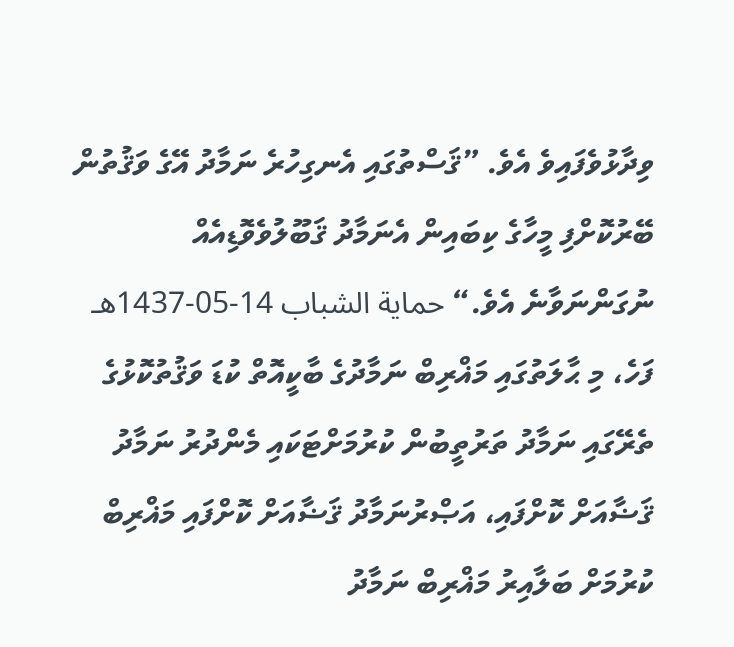ވިދާޅުވެފައިވެ އެވެ. ”ޤަސްތުގައި އެނގިހުރެ ނަމާދު އޭގެ ވަޤުތުން ބޭރުކޮށްފި މީހާގެ ކިބައިން އެނަމާދު ޤަބޫލުވެވޮޑިއެއް ނުގަންނަވާނެ އެވެ.“ حماية الشباب 14-05-1437هـ
ފަހެ، މި ޙާލަތުގައި މަޣްރިބް ނަމާދުގެ ބާކީއޮތް ކުޑަ ވަޤުތުކޮޅުގެ ތެރޭގައި ނަމާދު ތަރުތީބުން ކުރުމަށްޓަކައި މެންދުރު ނަމާދު ޤަޟާއަށް ކޮށްފައި، އަޞްރުނަމާދު ޤަޟާއަށް ކޮށްފައި މަޣްރިބް ކުރުމަށް ބަލާއިރު މަޣްރިބް ނަމާދު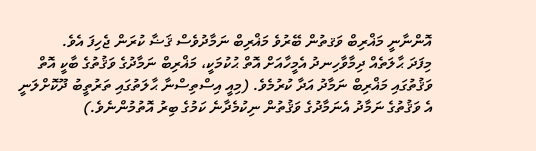އޮންނާނީ މަޣްރިބް ވަޤތުން ބޭރުވެ މަޣްރިބް ނަމާދުވެސް ޤަޟާ ކުރަން ޖެހިފަ އެވެ.
މިފަދަ ޙާލަތެއް ދިމާވާހިނދު އެމީހާއަށް އޮތް ޙުކުމަކީ، މަޣްރިބް ނަމާދުގެ ވަޤުތުގެ ބާކީ އޮތް ވަޤުތުގައި މަޣްރިބް ނަމާދު އަދާ ކުރުމެވެ. (މިއީ އިސްތިސްނާ ޙާލަތުގައި ތަރުތީބު ދޫކޮށްލަނީ އެ ވަޤުތުގެ ނަމާދު އެނަމާދުގެ ވަޤުތުން ނިކުމެދާނެ ކަމުގެ ބިރު އޮތުމުންނެވެ.)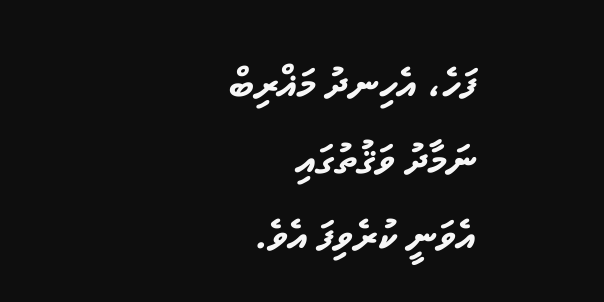ފަހެ، އެހިނދު މަޣްރިބް ނަމާދު ވަޤުތުގައި އެވަނީ ކުރެވިފަ އެވެ.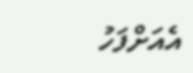އެއަށްފަހު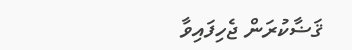ޤަޟާކުރަން ޖެހިފައިވާ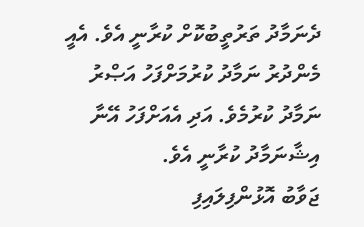ދެނަމާދު ތަރުތީބުކޮށް ކުރާނީ އެވެ. އެއީ މެންދުރު ނަމާދު ކުރުމަށްފަހު އަޞްރު ނަމާދު ކުރުމެވެ. އަދި އެއަށްފަހު އޭނާ އިޝާނަމާދު ކުރާނީ އެވެ.
ޖަވާބު އޮޅުންފިލައިފި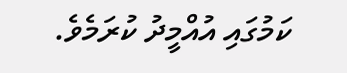ކަމުގައި އުއްމީދު ކުރަމެވެ.